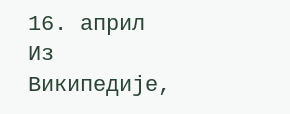16. април
Из Википедије,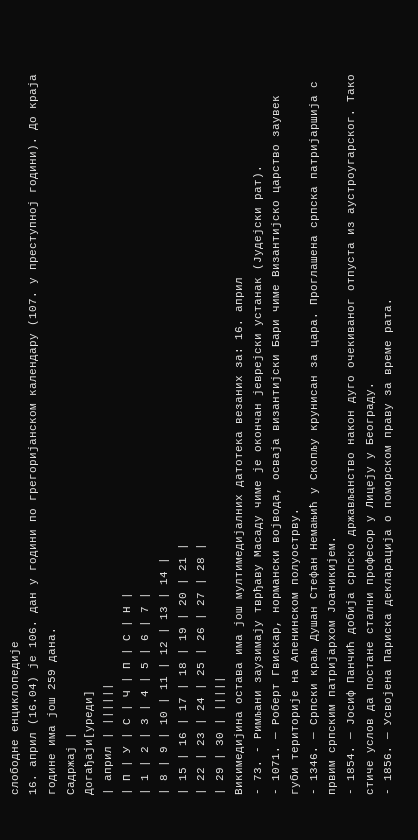слободне енциклопедије
16. април (16.04) је 106. дан у години по грегоријанском календару (107. у преступној години). До краја године има још 259 дана.
Садржај |
Догађаји[уреди]
| април | ||||||
| П | У | С | Ч | П | С | Н |
| 1 | 2 | 3 | 4 | 5 | 6 | 7 |
| 8 | 9 | 10 | 11 | 12 | 13 | 14 |
| 15 | 16 | 17 | 18 | 19 | 20 | 21 |
| 22 | 23 | 24 | 25 | 26 | 27 | 28 |
| 29 | 30 | |||||
Викимедијина остава има још мултимедијалних датотека везаних за: 16. април
- 73. - Римљани заузимају тврђаву Масаду чиме је окончан јеврејски устанак (Јудејски рат).
- 1071. — Роберт Гвискар, нормански војвода, осваја византијски Бари чиме Византијско царство заувек губи територије на Апенинском полуострву.
- 1346. — Српски краљ Душан Стефан Немањић у Скопљу крунисан за цара. Проглашена српска патријаршија с првим српским патријархом Јоаникијем.
- 1854. — Јосиф Панчић добија српско држављанство након дуго очекиваног отпуста из аустроугарског. Тако стиче услов да постане стални професор у Лицеју у Београду.
- 1856. — Усвојена Париска декларација о поморском праву за време рата.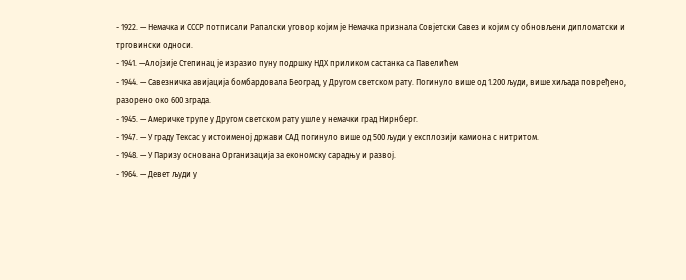- 1922. — Немачка и СССР потписали Рапалски уговор којим је Немачка признала Совјетски Савез и којим су обновљени дипломатски и трговински односи.
- 1941. —Алојзије Степинац је изразио пуну подршку НДХ приликом састанка са Павелићем
- 1944. — Савезничка авијација бомбардовала Београд, у Другом светском рату. Погинуло више од 1.200 људи, више хиљада повређено, разорено око 600 зграда.
- 1945. — Америчке трупе у Другом светском рату ушле у немачки град Нирнберг.
- 1947. — У граду Тексас у истоименој држави САД погинуло више од 500 људи у експлозији камиона с нитритом.
- 1948. — У Паризу основана Организација за економску сарадњу и развој.
- 1964. — Девет људи у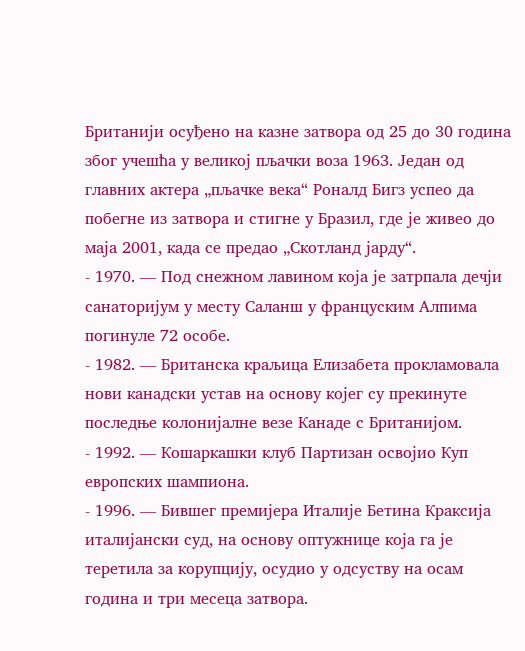Британији осуђено на казне затвора од 25 до 30 година због учешћа у великој пљачки воза 1963. Један од главних актера „пљачке века“ Роналд Бигз успео да побегне из затвора и стигне у Бразил, где је живео до маја 2001, када се предао „Скотланд јарду“.
- 1970. — Под снежном лавином која је затрпала дечји санаторијум у месту Саланш у француским Алпима погинуле 72 особе.
- 1982. — Британска краљица Елизабета прокламовала нови канадски устав на основу којег су прекинуте последње колонијалне везе Канаде с Британијом.
- 1992. — Кошаркашки клуб Партизан освојио Куп европских шампиона.
- 1996. — Бившег премијера Италије Бетина Краксија италијански суд, на основу оптужнице која га је теретила за корупцију, осудио у одсуству на осам година и три месеца затвора.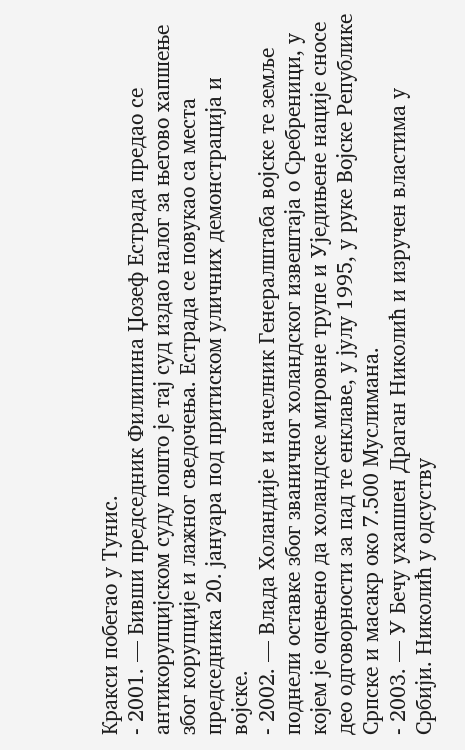Кракси побегао у Тунис.
- 2001. — Бивши председник Филипина Џозеф Естрада предао се антикорупцијском суду пошто је тај суд издао налог за његово хапшење због корупције и лажног сведочења. Естрада се повукао са места председника 20. јануара под притиском уличних демонстрација и војске.
- 2002. — Влада Холандије и начелник Генералштаба војске те земље поднели оставке због званичног холандског извештаја о Сребреници, у којем је оцењено да холандске мировне трупе и Уједињене нације сносе део одговорности за пад те енклаве, у јулу 1995, у руке Војске Републике Српске и масакр око 7.500 Муслимана.
- 2003. — У Бечу ухапшен Драган Николић и изручен властима у Србији. Николић у одсуству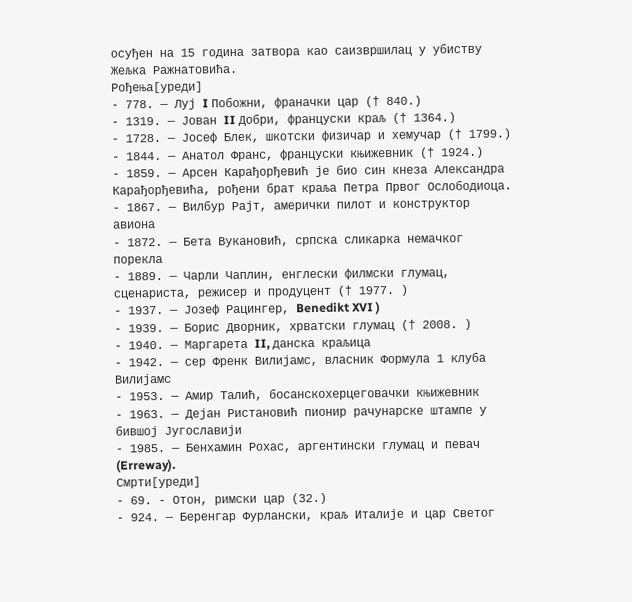осуђен на 15 година затвора као саизвршилац у убиству Жељка Ражнатовића.
Рођења[уреди]
- 778. — Луј I Побожни, франачки цар († 840.)
- 1319. — Јован II Добри, француски краљ († 1364.)
- 1728. — Јосеф Блек, шкотски физичар и хемучар († 1799.)
- 1844. — Анатол Франс, француски књижевник († 1924.)
- 1859. — Арсен Карађорђевић је био син кнеза Александра Карађорђевића, рођени брат краља Петра Првог Ослободиоца.
- 1867. — Вилбур Рајт, амерички пилот и конструктор авиона
- 1872. — Бета Вукановић, српска сликарка немачког порекла
- 1889. — Чарли Чаплин, енглески филмски глумац, сценариста, режисер и продуцент († 1977. )
- 1937. — Јозеф Рацингер, Benedikt XVI )
- 1939. — Борис Дворник, хрватски глумац († 2008. )
- 1940. — Маргарета II, данска краљица
- 1942. — сер Френк Вилијамс, власник Формула 1 клуба Вилијамс
- 1953. — Амир Талић, босанскохерцеговачки књижевник
- 1963. — Дејан Ристановић пионир рачунарске штампе у бившој Југославији
- 1985. — Бенхамин Рохас, аргентински глумац и певач (Erreway).
Смрти[уреди]
- 69. - Отон, римски цар (32.)
- 924. — Беренгар Фурлански, краљ Италије и цар Светог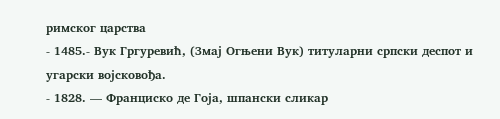римског царства
- 1485.- Вук Гргуревић, (Змај Огњени Вук) титуларни српски деспот и угарски војсковођа.
- 1828. — Франциско де Гоја, шпански сликар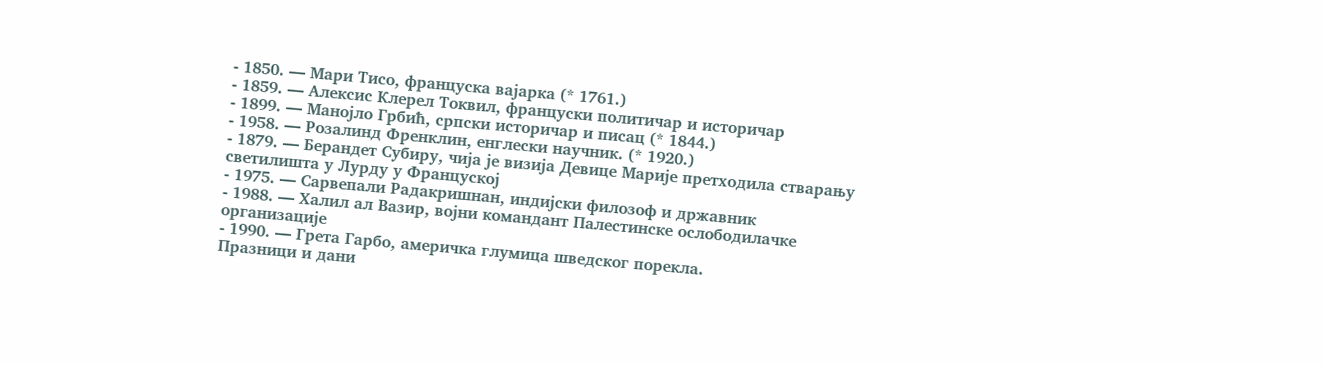- 1850. — Мари Тисо, француска вајарка (* 1761.)
- 1859. — Алексис Клерел Токвил, француски политичар и историчар
- 1899. — Манојло Грбић, српски историчар и писац (* 1844.)
- 1958. — Розалинд Френклин, енглески научник. (* 1920.)
- 1879. — Берандет Субиру, чија је визија Девице Марије претходила стварању светилишта у Лурду у Француској
- 1975. — Сарвепали Радакришнан, индијски филозоф и државник
- 1988. — Халил ал Вазир, војни командант Палестинске ослободилачке организације
- 1990. — Грета Гарбо, америчка глумица шведског порекла.
Празници и дани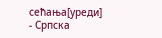сећања[уреди]
- Српска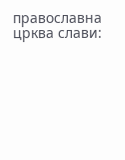православна црква слави: